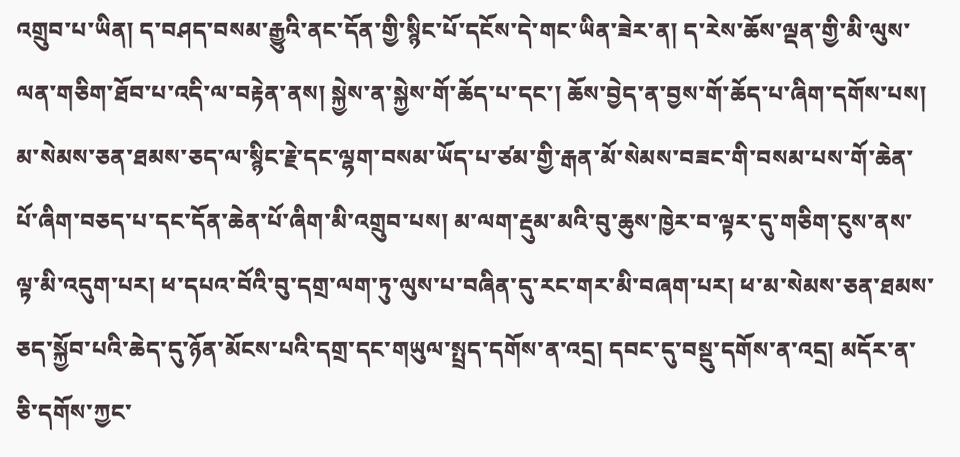འགྲུབ་པ་ཡིན། ད་བཤད་བསམ་རྒྱུའི་ནང་དོན་གྱི་སྙིང་པོ་དངོས་དེ་གང་ཡིན་ཟེར་ན། ད་རེས་ཆོས་ལྡན་གྱི་མི་ལུས་ལན་གཅིག་ཐོབ་པ་འདི་ལ་བརྟེན་ནས། སྐྱེས་ན་སྐྱེས་གོ་ཆོད་པ་དང་། ཆོས་བྱེད་ན་བྱས་གོ་ཆོད་པ་ཞིག་དགོས་པས། མ་སེམས་ཅན་ཐམས་ཅད་ལ་སྙིང་རྗེ་དང་ལྷག་བསམ་ཡོད་པ་ཙམ་གྱི་རྒན་མོ་སེམས་བཟང་གི་བསམ་པས་གོ་ཆེན་པོ་ཞིག་བཅད་པ་དང་དོན་ཆེན་པོ་ཞིག་མི་འགྲུབ་པས། མ་ལག་རྡུམ་མའི་བུ་ཆུས་ཁྱེར་བ་ལྟར་དུ་གཅིག་ངུས་ནས་ལྟ་མི་འདུག་པར། ཕ་དཔའ་བོའི་བུ་དགྲ་ལག་ཏུ་ལུས་པ་བཞིན་དུ་རང་གར་མི་བཞག་པར། ཕ་མ་སེམས་ཅན་ཐམས་ཅད་སྐྱོབ་པའི་ཆེད་དུ་ཉོན་མོངས་པའི་དགྲ་དང་གཡུལ་སྤྲད་དགོས་ན་འདྲ། དབང་དུ་བསྡུ་དགོས་ན་འདྲ། མདོར་ན་ཅི་དགོས་ཀྱང་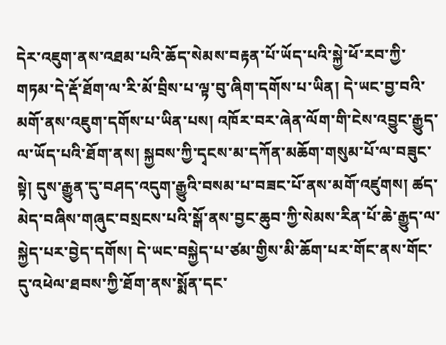དེར་འཇུག་ནས་འཐམ་པའི་ཆོད་སེམས་བརྟན་པོ་ཡོད་པའི་སྐྱེ་ཕོ་རབ་ཀྱི་གཏམ་དེ་རྡོ་ཐོག་ལ་རི་མོ་བྲིས་པ་ལྟ་བུ་ཞིག་དགོས་པ་ཡིན། དེ་ཡང་བྱ་བའི་མགོ་ནས་འཇུག་དགོས་པ་ཡིན་པས། འཁོར་བར་ཞེན་ལོག་གི་ངེས་འབྱུང་རྒྱུད་ལ་ཡོད་པའི་ཐོག་ནས། སྐྱབས་ཀྱི་དྭངས་མ་དཀོན་མཆོག་གསུམ་པོ་ལ་བཟུང་སྟེ། དུས་རྒྱུན་དུ་བཤད་འདུག་རྒྱུའི་བསམ་པ་བཟང་པོ་ནས་མགོ་འཛུགས། ཚད་མེད་བཞིས་གཞུང་བསྲངས་པའི་སྒོ་ནས་བྱང་ཆུབ་ཀྱི་སེམས་རིན་པོ་ཆེ་རྒྱུད་ལ་སྐྱེད་པར་བྱེད་དགོས། དེ་ཡང་བསྐྱེད་པ་ཙམ་གྱིས་མི་ཆོག་པར་གོང་ནས་གོང་དུ་འཕེལ་ཐབས་ཀྱི་ཐོག་ནས་སྨོན་དང་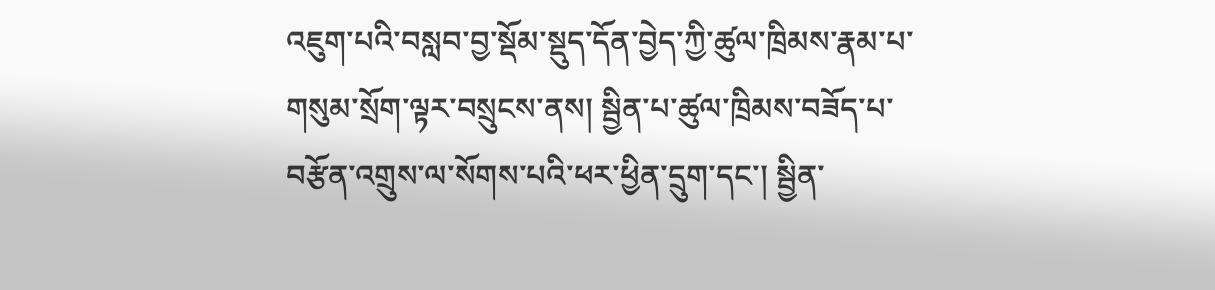འཇུག་པའི་བསླབ་བྱ་སྡོམ་སྡུད་དོན་བྱེད་ཀྱི་ཚུལ་ཁྲིམས་རྣམ་པ་གསུམ་སྲོག་ལྟར་བསྲུངས་ནས། སྦྱིན་པ་ཚུལ་ཁྲིམས་བཟོད་པ་བརྩོན་འགྲུས་ལ་སོགས་པའི་ཕར་ཕྱིན་དྲུག་དང་། སྦྱིན་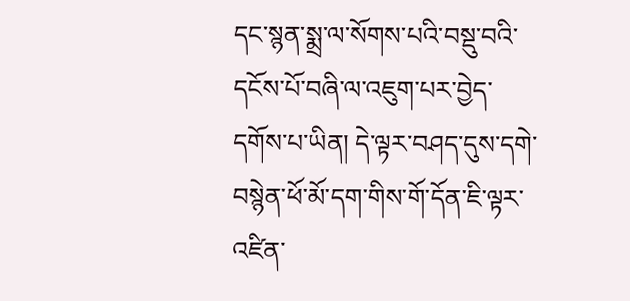དང་སྙན་སྨྲ་ལ་སོགས་པའི་བསྡུ་བའི་དངོས་པོ་བཞི་ལ་འཇུག་པར་བྱེད་དགོས་པ་ཡིན། དེ་ལྟར་བཤད་དུས་དགེ་བསྙེན་ཕོ་མོ་དག་གིས་གོ་དོན་ཇི་ལྟར་འཛིན་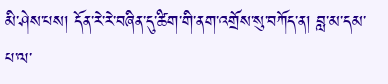མི་ཤེས་པས། དོན་རེ་རེ་བཞིན་དུ་ཚིག་གི་ནག་འགྲོས་སུ་བཀོད་ན། བླ་མ་དམ་པ་ལ་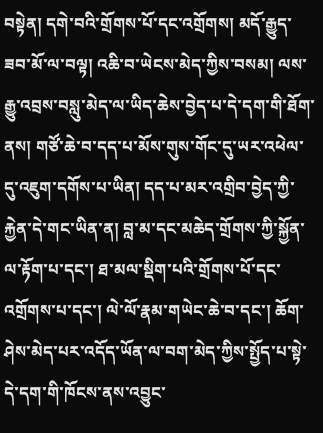བསྟེན། དགེ་བའི་གྲོགས་པོ་དང་འགྲོགས། མདོ་རྒྱུད་ཟབ་མོ་ལ་བལྟ། འཆི་བ་ཡེངས་མེད་ཀྱིས་བསམ། ལས་རྒྱུ་འབྲས་བསླུ་མེད་ལ་ཡིད་ཆེས་བྱེད་པ་དེ་དག་གི་ཐོག་ནས། གཙོ་ཆེ་བ་དད་པ་མོས་གུས་གོང་དུ་ཡར་འཕེལ་དུ་འཇུག་དགོས་པ་ཡིན། དད་པ་མར་འགྲིབ་བྱེད་ཀྱི་རྐྱེན་དེ་གང་ཡིན་ན། བླ་མ་དང་མཆེད་གྲོགས་ཀྱི་སྐྱོན་ལ་རྟོག་པ་དང་། ཐ་མལ་སྡིག་པའི་གྲོགས་པོ་དང་འགྲོགས་པ་དང་། ལེ་ལོ་རྣམ་གཡེང་ཆེ་བ་དང་། ཆོག་ཤེས་མེད་པར་འདོད་ཡོན་ལ་བག་མེད་ཀྱིས་སྤྱོད་པ་སྟེ་དེ་དག་གི་ཁོངས་ནས་འབྱུང་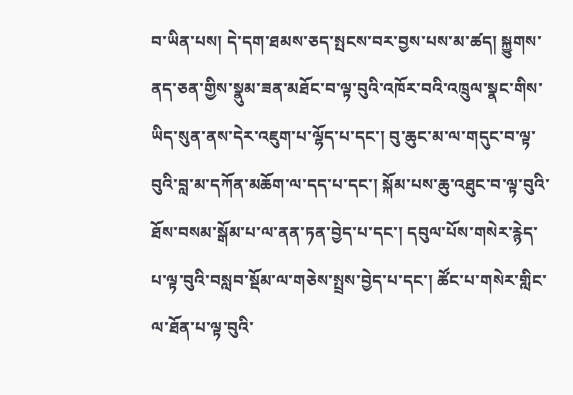བ་ཡིན་པས། དེ་དག་ཐམས་ཅད་སྤངས་བར་བྱས་པས་མ་ཚད། སྐྱུགས་ནད་ཅན་གྱིས་སྣུམ་ཟན་མཐོང་བ་ལྟ་བུའི་འཁོར་བའི་འཁྲུལ་སྣང་གིས་ཡིད་སུན་ནས་དེར་འཇུག་པ་ལྷོད་པ་དང་། བུ་ཆུང་མ་ལ་གདུང་བ་ལྟ་བུའི་བླ་མ་དཀོན་མཆོག་ལ་དད་པ་དང་། སྐོམ་པས་ཆུ་འཐུང་བ་ལྟ་བུའི་ཐོས་བསམ་སྒོམ་པ་ལ་ནན་ཏན་བྱེད་པ་དང་། དབུལ་པོས་གསེར་རྙེད་པ་ལྟ་བུའི་བསླབ་སྡོམ་ལ་གཅེས་སྤྲས་བྱེད་པ་དང་། ཚོང་པ་གསེར་གླིང་ལ་ཐོན་པ་ལྟ་བུའི་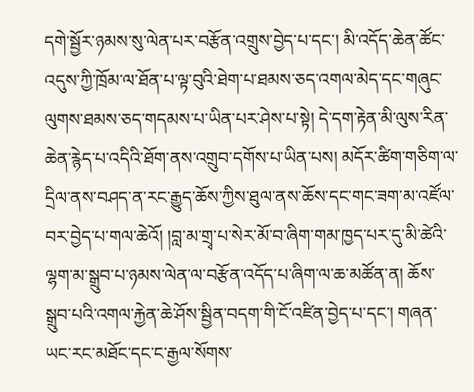དགེ་སྦྱོར་ཉམས་སུ་ལེན་པར་བརྩོན་འགྲུས་བྱེད་པ་དང་། མི་འདོད་ཆེན་ཚོང་འདུས་ཀྱི་ཁྲོམ་ལ་ཐོན་པ་ལྟ་བུའི་ཐེག་པ་ཐམས་ཅད་འགལ་མེད་དང་གཞུང་ལུགས་ཐམས་ཅད་གདམས་པ་ཡིན་པར་ཤེས་པ་སྟེ། དེ་དག་རྟེན་མི་ལུས་རིན་ཆེན་རྙེད་པ་འདིའི་ཐོག་ནས་འགྲུབ་དགོས་པ་ཡིན་པས། མདོར་ཚིག་གཅིག་ལ་དྲིལ་ནས་བཤད་ན་རང་རྒྱུད་ཆོས་ཀྱིས་ཐུལ་ནས་ཆོས་དང་གང་ཟག་མ་འཛོལ་བར་བྱེད་པ་གལ་ཆེའོ། །བླ་མ་གྲྭ་པ་སེར་མོ་བ་ཞིག་གམ་ཁྱད་པར་དུ་མི་ཚེའི་ལྷག་མ་སྒྲུབ་པ་ཉམས་ལེན་ལ་བརྩོན་འདོད་པ་ཞིག་ལ་ཆ་མཚོན་ན། ཆོས་སྒྲུབ་པའི་འགལ་རྐྱེན་ཆེ་ཤོས་སྦྱིན་བདག་གི་ངོ་འཛིན་བྱེད་པ་དང་། གཞན་ཡང་རང་མཐོང་དང་ང་རྒྱལ་སོགས་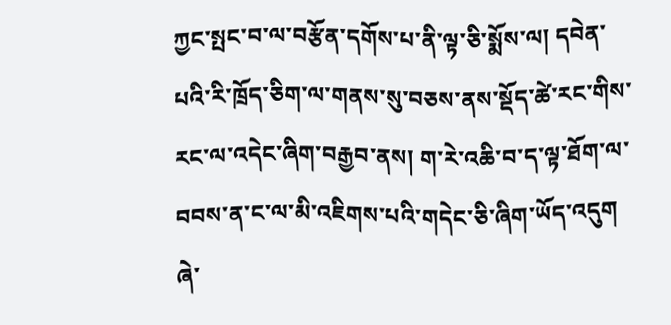ཀྱང་སྤང་བ་ལ་བརྩོན་དགོས་པ་ནི་ལྟ་ཅི་སྨོས་ལ། དབེན་པའི་རི་ཁྲོད་ཅིག་ལ་གནས་སུ་བཅས་ནས་སྡོད་ཚེ་རང་གིས་རང་ལ་འདེང་ཞིག་བརྒྱབ་ནས། ག་རེ་འཆི་བ་ད་ལྟ་ཐོག་ལ་བབས་ན་ང་ལ་མི་འཇིགས་པའི་གདེང་ཅི་ཞིག་ཡོད་འདུག ཞེ་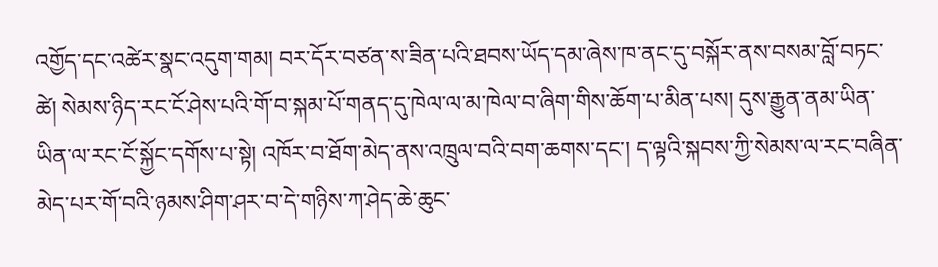འགྱོད་དང་འཚེར་སྣང་འདུག་གམ། བར་དོར་བཙན་ས་ཟིན་པའི་ཐབས་ཡོད་དམ་ཞེས་ཁ་ནང་དུ་བསྐོར་ནས་བསམ་བློ་བཏང་ཚེ། སེམས་ཉིད་རང་ངོ་ཤེས་པའི་གོ་བ་སྐམ་པོ་གནད་དུ་ཁེལ་ལ་མ་ཁེལ་བ་ཞིག་གིས་ཆོག་པ་མིན་པས། དུས་རྒྱུན་ནམ་ཡིན་ཡིན་ལ་རང་ངོ་སྐྱོང་དགོས་པ་སྟེ། འཁོར་བ་ཐོག་མེད་ནས་འཁྲུལ་བའི་བག་ཆགས་དང་། ད་ལྟའི་སྐབས་ཀྱི་སེམས་ལ་རང་བཞིན་མེད་པར་གོ་བའི་ཉམས་ཤིག་ཤར་བ་དེ་གཉིས་ཀ་ཤེད་ཆེ་ཆུང་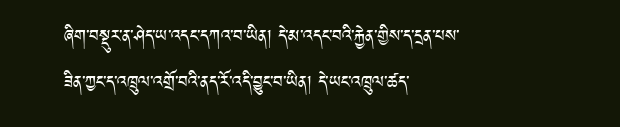ཞིག་བསྡུར་ན་ཤེད་ཡ་འདང་དཀའ་བ་ཡིན། དེ་མ་འདང་བའི་རྐྱེན་གྱིས་ད་དྲན་པས་ཟིན་ཀྱང་ད་འཁྲུལ་འགྲོ་བའི་ནད་རོ་འདི་བྱུང་བ་ཡིན། དེ་ཡང་འཁྲུལ་ཚད་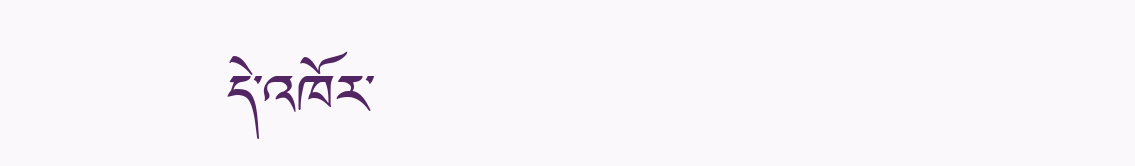དེ་འཁོར་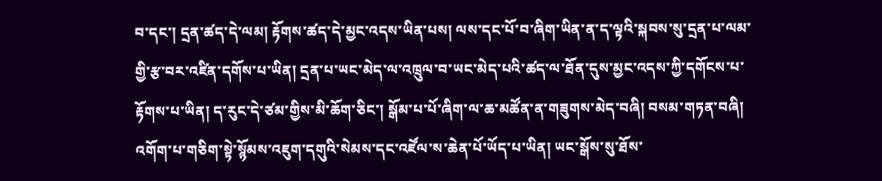བ་དང་། དྲན་ཚད་དེ་ལམ། རྟོགས་ཚད་དེ་མྱང་འདས་ཡིན་པས། ལས་དང་པོ་བ་ཞིག་ཡིན་ན་ད་ལྟའི་སྐབས་སུ་དྲན་པ་ལམ་གྱི་རྩ་བར་འཛིན་དགོས་པ་ཡིན། དྲན་པ་ཡང་མེད་ལ་འཁྲུལ་བ་ཡང་མེད་པའི་ཚད་ལ་ཐོན་དུས་མྱང་འདས་ཀྱི་དགོངས་པ་རྟོགས་པ་ཡིན། ད་རུང་དེ་ཙམ་གྱིས་མི་ཆོག་ཅིང་། སྒོམ་པ་པོ་ཞིག་ལ་ཆ་མཚོན་ན་གཟུགས་མེད་བཞི། བསམ་གཏན་བཞི། འགོག་པ་གཅིག་སྟེ་སྙོམས་འཇུག་དགུའི་སེམས་དང་འཛོལ་ས་ཆེན་པོ་ཡོད་པ་ཡིན། ཡང་སྒོས་སུ་ཐོས་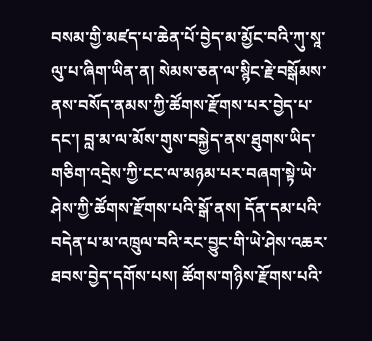བསམ་གྱི་མཛད་པ་ཆེན་པོ་བྱེད་མ་མྱོང་བའི་ཀུ་སཱ་ལུ་པ་ཞིག་ཡིན་ན། སེམས་ཅན་ལ་སྙིང་རྗེ་བསྒོམས་ནས་བསོད་ནམས་ཀྱི་ཚོགས་རྫོགས་པར་བྱེད་པ་དང་། བླ་མ་ལ་མོས་གུས་བསྐྱེད་ནས་ཐུགས་ཡིད་གཅིག་འདྲེས་ཀྱི་ངང་ལ་མཉམ་པར་བཞག་སྟེ་ཡེ་ཤེས་ཀྱི་ཚོགས་རྫོགས་པའི་སྒོ་ནས། དོན་དམ་པའི་བདེན་པ་མ་འཁྲུལ་བའི་རང་བྱུང་གི་ཡེ་ཤེས་འཆར་ཐབས་བྱེད་དགོས་པས། ཚོགས་གཉིས་རྫོགས་པའི་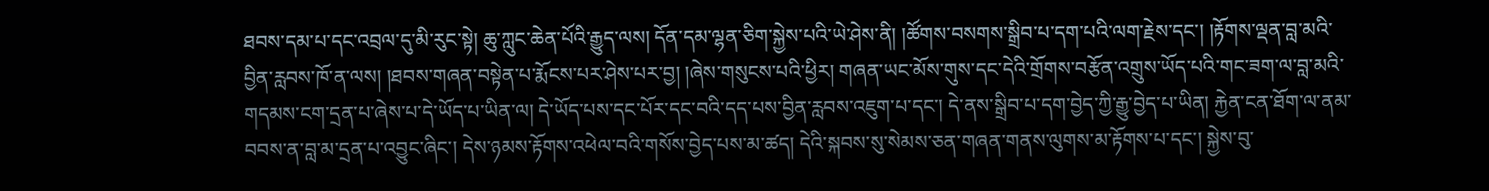ཐབས་དམ་པ་དང་འབྲལ་དུ་མི་རུང་སྟེ། ཆུ་ཀླུང་ཆེན་པོའི་རྒྱུད་ལས། དོན་དམ་ལྷན་ཅིག་སྐྱེས་པའི་ཡེ་ཤེས་ནི། །ཚོགས་བསགས་སྒྲིབ་པ་དག་པའི་ལག་རྗེས་དང་། །རྟོགས་ལྡན་བླ་མའི་བྱིན་རླབས་ཁོ་ན་ལས། །ཐབས་གཞན་བསྟེན་པ་རྨོངས་པར་ཤེས་པར་བྱ། །ཞེས་གསུངས་པའི་ཕྱིར། གཞན་ཡང་མོས་གུས་དང་དེའི་གྲོགས་བརྩོན་འགྲུས་ཡོད་པའི་གང་ཟག་ལ་བླ་མའི་གདམས་ངག་དྲན་པ་ཞེས་པ་དེ་ཡོད་པ་ཡིན་ལ། དེ་ཡོད་པས་དང་པོར་དང་བའི་དད་པས་བྱིན་རླབས་འཇུག་པ་དང་། དེ་ནས་སྒྲིབ་པ་དག་བྱེད་ཀྱི་རྒྱུ་བྱེད་པ་ཡིན། རྐྱེན་ངན་ཐོག་ལ་ནམ་བབས་ན་བླ་མ་དྲན་པ་འབྱུང་ཞིང་། དེས་ཉམས་རྟོགས་འཕེལ་བའི་གསོས་བྱེད་པས་མ་ཚད། དེའི་སྐབས་སུ་སེམས་ཅན་གཞན་གནས་ལུགས་མ་རྟོགས་པ་དང་། སྐྱེས་བུ་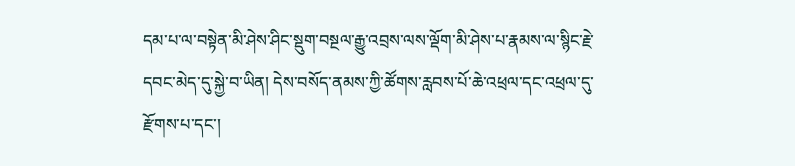དམ་པ་ལ་བསྟེན་མི་ཤེས་ཤིང་སྡུག་བསྔལ་རྒྱུ་འབྲས་ལས་ལྡོག་མི་ཤེས་པ་རྣམས་ལ་སྙིང་རྗེ་དབང་མེད་དུ་སྐྱེ་བ་ཡིན། དེས་བསོད་ནམས་ཀྱི་ཚོགས་རླབས་པོ་ཆེ་འཕྲལ་དང་འཕྲལ་དུ་རྫོགས་པ་དང་།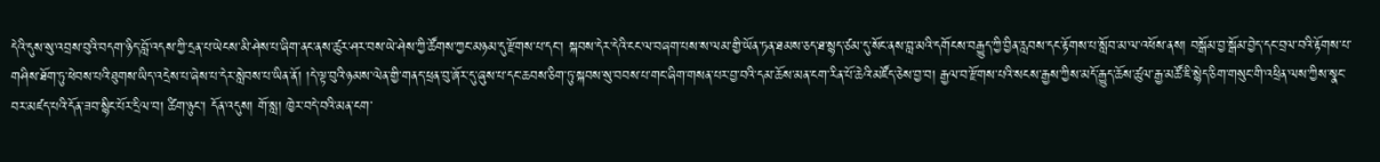དེའི་དུས་སུ་འབྲས་བུའི་བདག་ཉིད་བློ་འདས་ཀྱི་དྲན་པ་ཡེངས་མི་ཤེས་པ་ཞིག་ནང་ནས་ཚུར་ཤར་བས་ཡེ་ཤེས་ཀྱི་ཚོགས་ཀྱང་མཉམ་དུ་རྫོགས་པ་དང་། སྐབས་དེར་དེའི་ངང་ལ་བཞག་པས་ས་ལམ་གྱི་ཡོན་ཏན་ཐམས་ཅད་ཐ་སྙད་ཙམ་དུ་སོང་ནས་བླ་མའི་དགོངས་བརྒྱུད་ཀྱི་བྱིན་རླབས་དང་རྟོགས་པ་སློབ་མ་ལ་འཕོས་ནས། བསྒོམ་བྱ་སྒོམ་བྱེད་དང་བྲལ་བའི་རྟོགས་པ་གཤིས་ཐོག་ཏུ་ཕེབས་པའི་ཐུགས་ཡིད་འདྲེས་པ་ཞེས་པ་དེར་སླེབས་པ་ཡིན་ནོ། །དེ་ལྟ་བུའི་ཉམས་ལེན་གྱི་གནད་ཕྲན་བུ་ཞོར་དུ་ཞུས་པ་དང་ཆབས་ཅིག་ཏུ་སྐབས་སུ་བབས་པ་གང་ཞིག་གསན་པར་བྱ་བའི་དམ་ཆོས་མན་ངག་རིན་པོ་ཆེའི་མཛོད་ཅེས་བྱ་བ། རྒྱལ་བ་རྫོགས་པའི་སངས་རྒྱས་ཀྱིས་མདོ་རྒྱུད་ཆོས་ཚུལ་རྒྱ་མཚོ་ཇི་སྙེད་ཅིག་གསུང་གི་འཕྲིན་ལས་ཀྱིས་སྣང་བར་མཛད་པའི་དོན་ཟབ་སྙིང་པོར་དྲིལ་བ། ཚིག་ཉུང་། དོན་འདུས། གོ་སླ། ཁྱེར་བདེ་བའི་མན་ངག་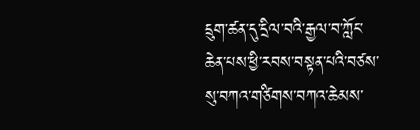དྲུག་ཚན་དུ་དྲིལ་བའི་རྒྱལ་བ་ཀློང་ཆེན་པས་ཕྱི་རབས་བསྟན་པའི་བཙས་སུ་བཀའ་གཙིགས་བཀའ་ཆེམས་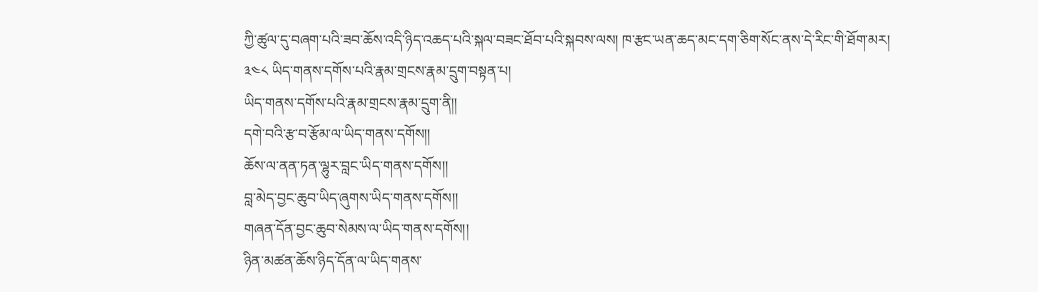ཀྱི་ཚུལ་དུ་བཞག་པའི་ཟབ་ཆོས་འདི་ཉིད་འཆད་པའི་སྐལ་བཟང་ཐོབ་པའི་སྐབས་ལས། ཁ་རྩང་ཡན་ཆད་མང་དག་ཅིག་སོང་ནས་དེ་རིང་གི་ཐོག་མར།
༣༤༨ ཡིད་གནས་དགོས་པའི་རྣམ་གྲངས་རྣམ་དྲུག་བསྟན་པ།
ཡིད་གནས་དགོས་པའི་རྣམ་གྲངས་རྣམ་དྲུག་ནི།།
དགེ་བའི་རྩ་བ་རྩོམ་ལ་ཡིད་གནས་དགོས།།
ཆོས་ལ་ནན་ཏན་ལྷུར་བླང་ཡིད་གནས་དགོས།།
བླ་མེད་བྱང་ཆུབ་ཡིད་ཞུགས་ཡིད་གནས་དགོས།།
གཞན་དོན་བྱང་ཆུབ་སེམས་ལ་ཡིད་གནས་དགོས།།
ཉིན་མཚན་ཆོས་ཉིད་དོན་ལ་ཡིད་གནས་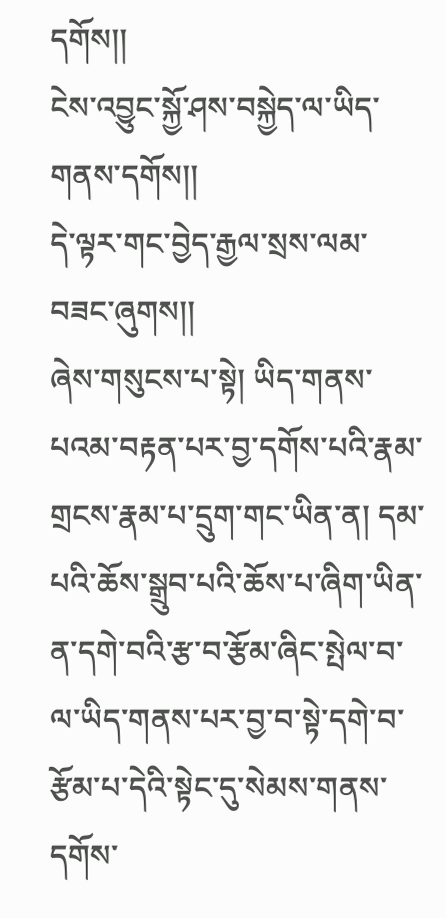དགོས།།
ངེས་འབྱུང་སྐྱོ་ཤས་བསྐྱེད་ལ་ཡིད་གནས་དགོས།།
དེ་ལྟར་གང་བྱེད་རྒྱལ་སྲས་ལམ་བཟང་ཞུགས།།
ཞེས་གསུངས་པ་སྟེ། ཡིད་གནས་པའམ་བརྟན་པར་བྱ་དགོས་པའི་རྣམ་གྲངས་རྣམ་པ་དྲུག་གང་ཡིན་ན། དམ་པའི་ཆོས་སྒྲུབ་པའི་ཆོས་པ་ཞིག་ཡིན་ན་དགེ་བའི་རྩ་བ་རྩོམ་ཞིང་སྤེལ་བ་ལ་ཡིད་གནས་པར་བྱ་བ་སྟེ་དགེ་བ་རྩོམ་པ་དེའི་སྟེང་དུ་སེམས་གནས་དགོས་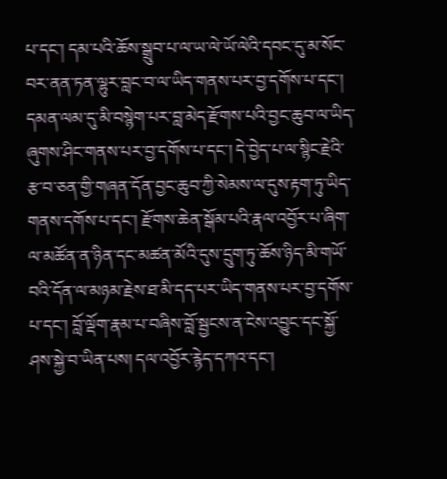པ་དང་། དམ་པའི་ཆོས་སྒྲུབ་པ་ལ་ཡ་ལེ་ཡོ་ལེའི་དབང་དུ་མ་སོང་བར་ནན་ཏན་ལྷུར་བླང་བ་ལ་ཡིད་གནས་པར་བྱ་དགོས་པ་དང་། དམན་ལམ་དུ་མི་བསྙེག་པར་བླ་མེད་རྫོགས་པའི་བྱང་ཆུབ་ལ་ཡིད་ཞུགས་ཤིང་གནས་པར་བྱ་དགོས་པ་དང་། དེ་བྱེད་པ་ལ་སྙིང་རྗེའི་རྩ་བ་ཅན་གྱི་གཞན་དོན་བྱང་ཆུབ་ཀྱི་སེམས་ལ་དུས་རྟག་ཏུ་ཡིད་གནས་དགོས་པ་དང་། རྫོགས་ཆེན་སྒོམ་པའི་རྣལ་འབྱོར་པ་ཞིག་ལ་མཚོན་ན་ཉིན་དང་མཚན་མོའི་དུས་དྲུག་ཏུ་ཆོས་ཉིད་མི་གཡོ་བའི་དོན་ལ་མཉམ་རྗེས་ཐ་མི་དད་པར་ཡིད་གནས་པར་བྱ་དགོས་པ་དང་། བློ་ལྡོག་རྣམ་པ་བཞིས་བློ་སྦྱངས་ན་ངེས་འབྱུང་དང་སྐྱོ་ཤས་སྐྱེ་བ་ཡིན་པས། དལ་འབྱོར་རྙེད་དཀའ་དང་།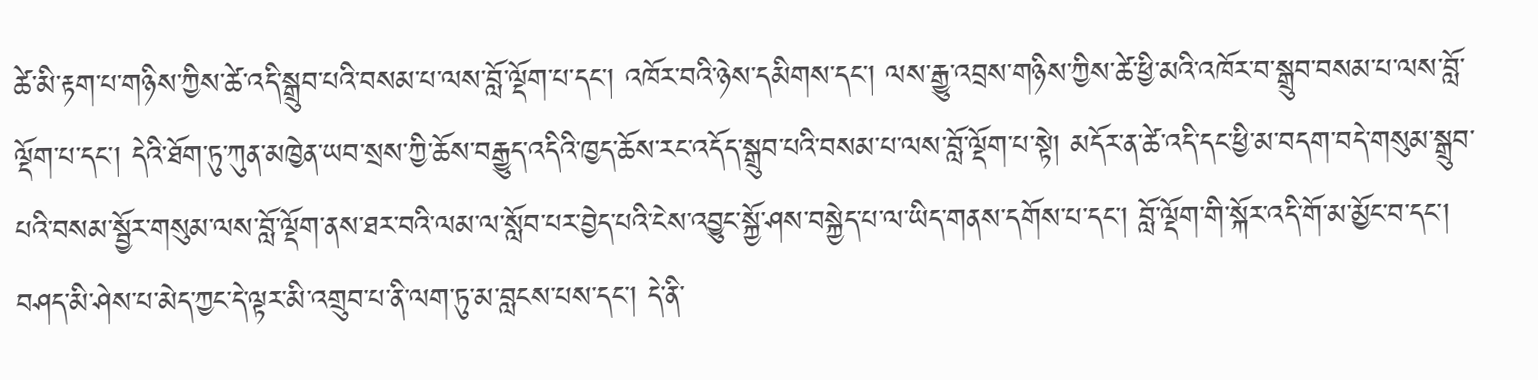ཚེ་མི་རྟག་པ་གཉིས་ཀྱིས་ཚེ་འདི་སྒྲུབ་པའི་བསམ་པ་ལས་བློ་ལྡོག་པ་དང་། འཁོར་བའི་ཉེས་དམིགས་དང་། ལས་རྒྱུ་འབྲས་གཉིས་ཀྱིས་ཚེ་ཕྱི་མའི་འཁོར་བ་སྒྲུབ་བསམ་པ་ལས་བློ་ལྡོག་པ་དང་། དེའི་ཐོག་ཏུ་ཀུན་མཁྱེན་ཡབ་སྲས་ཀྱི་ཆོས་བརྒྱུད་འདིའི་ཁྱད་ཆོས་རང་འདོད་སྒྲུབ་པའི་བསམ་པ་ལས་བློ་ལྡོག་པ་སྟེ། མདོར་ན་ཚེ་འདི་དང་ཕྱི་མ་བདག་བདེ་གསུམ་སྒྲུབ་པའི་བསམ་སྦྱོར་གསུམ་ལས་བློ་ལྡོག་ནས་ཐར་བའི་ལམ་ལ་སློབ་པར་བྱེད་པའི་ངེས་འབྱུང་སྐྱོ་ཤས་བསྐྱེད་པ་ལ་ཡིད་གནས་དགོས་པ་དང་། བློ་ལྡོག་གི་སྐོར་འདི་གོ་མ་མྱོང་བ་དང་། བཤད་མི་ཤེས་པ་མེད་ཀྱང་དེ་ལྟར་མི་འགྲུབ་པ་ནི་ལག་ཏུ་མ་བླངས་པས་དང་། དེ་ནི་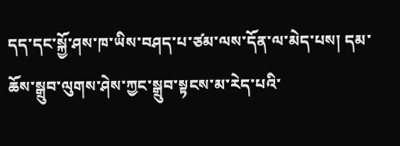དད་དང་སྐྱོ་ཤས་ཁ་ཡིས་བཤད་པ་ཙམ་ལས་དོན་ལ་མེད་པས། དམ་ཆོས་སྒྲུབ་ལུགས་ཤེས་ཀྱང་སྒྲུབ་སྟངས་མ་རེད་པའི་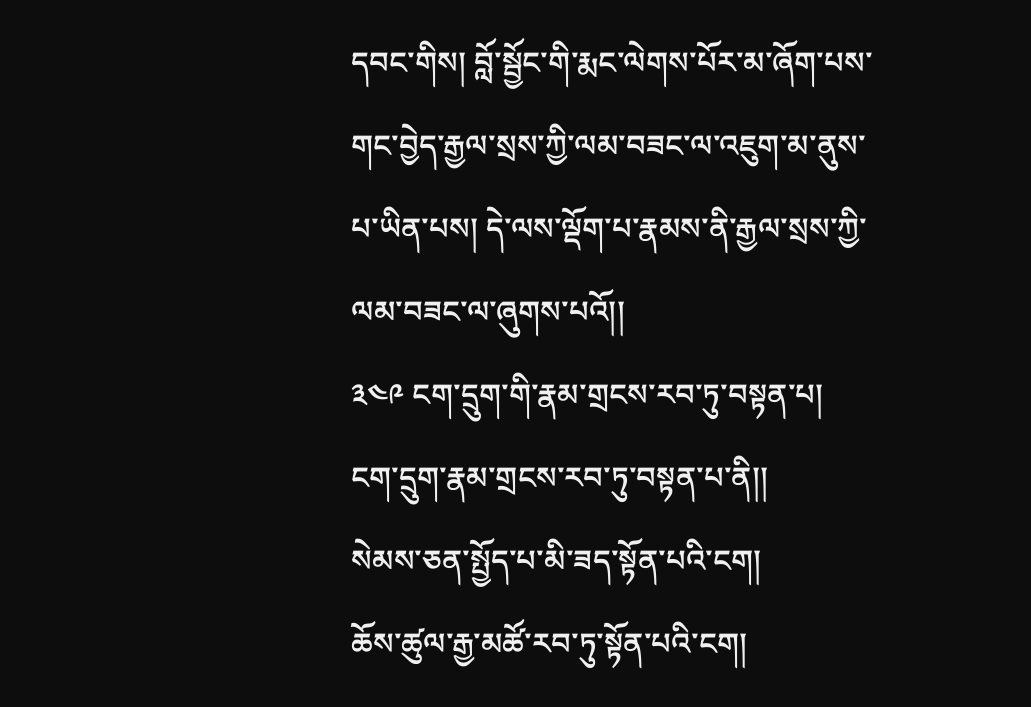དབང་གིས། བློ་སྦྱོང་གི་རྨང་ལེགས་པོར་མ་ཞོག་པས་གང་བྱེད་རྒྱལ་སྲས་ཀྱི་ལམ་བཟང་ལ་འཇུག་མ་ནུས་པ་ཡིན་པས། དེ་ལས་ལྡོག་པ་རྣམས་ནི་རྒྱལ་སྲས་ཀྱི་ལམ་བཟང་ལ་ཞུགས་པའོ།།
༣༤༩ ངག་དྲུག་གི་རྣམ་གྲངས་རབ་ཏུ་བསྟན་པ།
ངག་དྲུག་རྣམ་གྲངས་རབ་ཏུ་བསྟན་པ་ནི།།
སེམས་ཅན་སྤྱོད་པ་མི་ཟད་སྟོན་པའི་ངག།
ཆོས་ཚུལ་རྒྱ་མཚོ་རབ་ཏུ་སྟོན་པའི་ངག།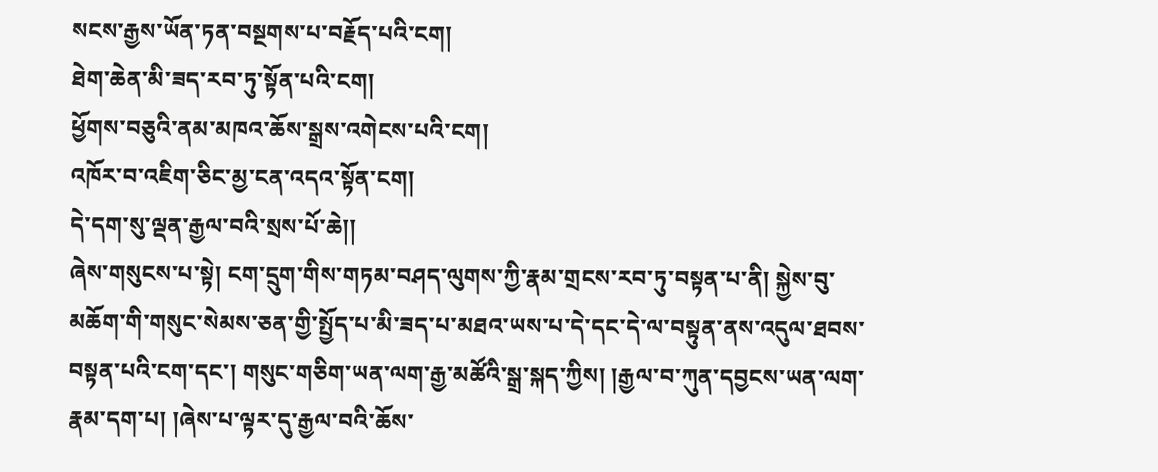སངས་རྒྱས་ཡོན་ཏན་བསྔགས་པ་བརྗོད་པའི་ངག།
ཐེག་ཆེན་མི་ཟད་རབ་ཏུ་སྟོན་པའི་ངག།
ཕྱོགས་བཅུའི་ནམ་མཁའ་ཆོས་སྒྲས་འགེངས་པའི་ངག།
འཁོར་བ་འཇིག་ཅིང་མྱ་ངན་འདའ་སྟོན་ངག།
དེ་དག་སུ་ལྡན་རྒྱལ་བའི་སྲས་པོ་ཆེ།།
ཞེས་གསུངས་པ་སྟེ། ངག་དྲུག་གིས་གཏམ་བཤད་ལུགས་ཀྱི་རྣམ་གྲངས་རབ་ཏུ་བསྟན་པ་ནི། སྐྱེས་བུ་མཆོག་གི་གསུང་སེམས་ཅན་གྱི་སྤྱོད་པ་མི་ཟད་པ་མཐའ་ཡས་པ་དེ་དང་དེ་ལ་བསྟུན་ནས་འདུལ་ཐབས་བསྟན་པའི་ངག་དང་། གསུང་གཅིག་ཡན་ལག་རྒྱ་མཚོའི་སྒྲ་སྐད་ཀྱིས། །རྒྱལ་བ་ཀུན་དབྱངས་ཡན་ལག་རྣམ་དག་པ། །ཞེས་པ་ལྟར་དུ་རྒྱལ་བའི་ཆོས་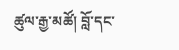ཚུལ་རྒྱ་མཚོ། བློ་དང་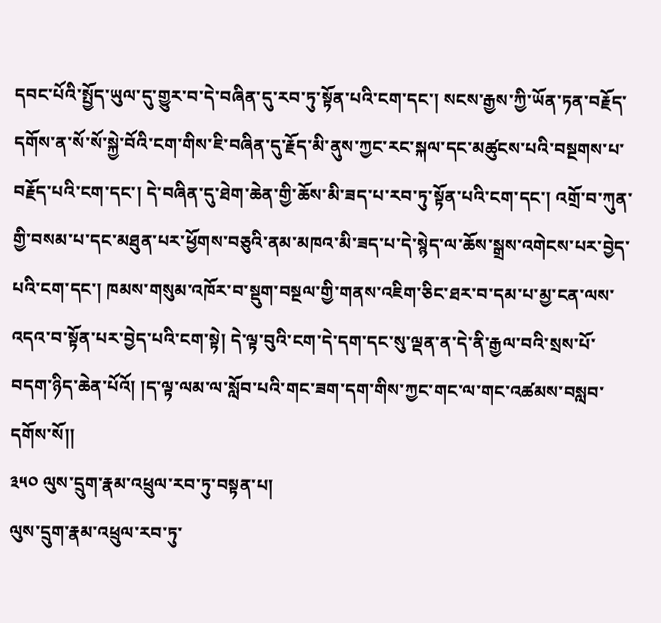དབང་པོའི་སྤྱོད་ཡུལ་དུ་གྱུར་བ་དེ་བཞིན་དུ་རབ་ཏུ་སྟོན་པའི་ངག་དང་། སངས་རྒྱས་ཀྱི་ཡོན་ཏན་བརྗོད་དགོས་ན་སོ་སོ་སྐྱེ་བོའི་ངག་གིས་ཇི་བཞིན་དུ་རྗོད་མི་ནུས་ཀྱང་རང་སྐལ་དང་མཚུངས་པའི་བསྔགས་པ་བརྗོད་པའི་ངག་དང་། དེ་བཞིན་དུ་ཐེག་ཆེན་གྱི་ཆོས་མི་ཟད་པ་རབ་ཏུ་སྟོན་པའི་ངག་དང་། འགྲོ་བ་ཀུན་གྱི་བསམ་པ་དང་མཐུན་པར་ཕྱོགས་བཅུའི་ནམ་མཁའ་མི་ཟད་པ་དེ་སྙེད་ལ་ཆོས་སྒྲས་འགེངས་པར་བྱེད་པའི་ངག་དང་། ཁམས་གསུམ་འཁོར་བ་སྡུག་བསྔལ་གྱི་གནས་འཇིག་ཅིང་ཐར་བ་དམ་པ་མྱ་ངན་ལས་འདའ་བ་སྟོན་པར་བྱེད་པའི་ངག་སྟེ། དེ་ལྟ་བུའི་ངག་དེ་དག་དང་སུ་ལྡན་ན་དེ་ནི་རྒྱལ་བའི་སྲས་པོ་བདག་ཉིད་ཆེན་པོའོ། །ད་ལྟ་ལམ་ལ་སློབ་པའི་གང་ཟག་དག་གིས་ཀྱང་གང་ལ་གང་འཚམས་བསླབ་དགོས་སོ།།
༣༥༠ ལུས་དྲུག་རྣམ་འཕྲུལ་རབ་ཏུ་བསྟན་པ།
ལུས་དྲུག་རྣམ་འཕྲུལ་རབ་ཏུ་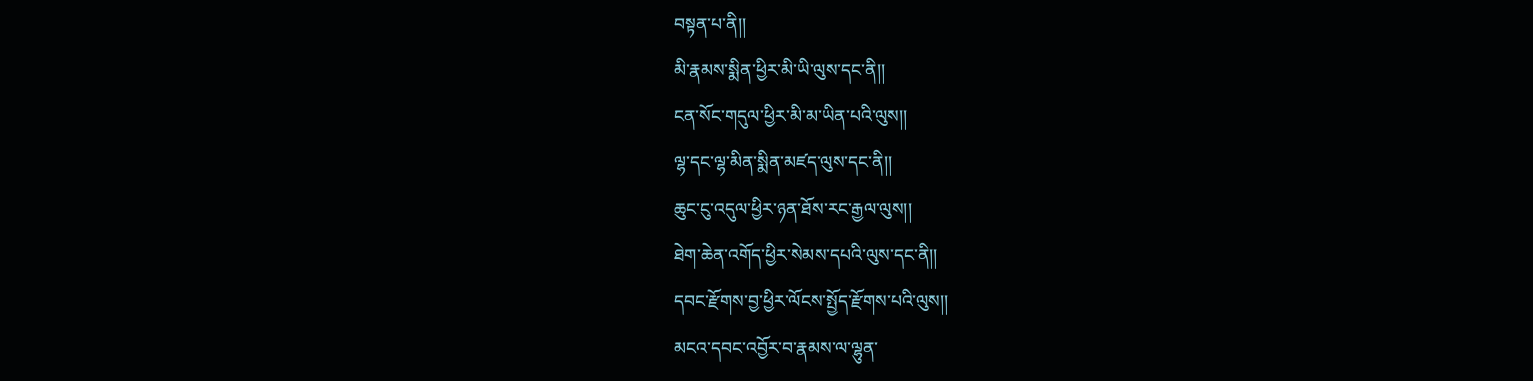བསྟན་པ་ནི།།
མི་རྣམས་སྨིན་ཕྱིར་མི་ཡི་ལུས་དང་ནི།།
ངན་སོང་གདུལ་ཕྱིར་མི་མ་ཡིན་པའི་ལུས།།
ལྷ་དང་ལྷ་མིན་སྨིན་མཛད་ལུས་དང་ནི།།
ཆུང་ངུ་འདུལ་ཕྱིར་ཉན་ཐོས་རང་རྒྱལ་ལུས།།
ཐེག་ཆེན་འགོད་ཕྱིར་སེམས་དཔའི་ལུས་དང་ནི།།
དབང་རྫོགས་བྱ་ཕྱིར་ལོངས་སྤྱོད་རྫོགས་པའི་ལུས།།
མངའ་དབང་འབྱོར་བ་རྣམས་ལ་ལྷུན་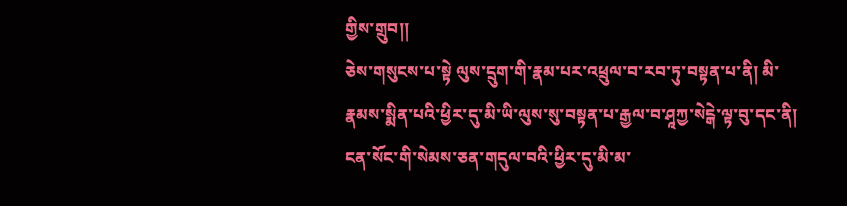གྱིས་གྲུབ།།
ཅེས་གསུངས་པ་སྟེ ལུས་དྲུག་གི་རྣམ་པར་འཕྲུལ་བ་རབ་ཏུ་བསྟན་པ་ནི། མི་རྣམས་སྨིན་པའི་ཕྱིར་དུ་མི་ཡི་ལུས་སུ་བསྟན་པ་རྒྱལ་བ་ཤཱཀྱ་སེངྒེ་ལྟ་བུ་དང་ནི། ངན་སོང་གི་སེམས་ཅན་གདུལ་བའི་ཕྱིར་དུ་མི་མ་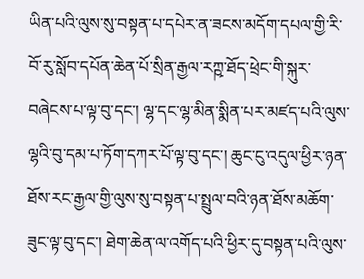ཡིན་པའི་ལུས་སུ་བསྟན་པ་དཔེར་ན་ཟངས་མདོག་དཔལ་གྱི་རི་བོ་རུ་སློབ་དཔོན་ཆེན་པོ་སྲིན་རྒྱལ་རཀྵ་ཐོད་ཕྲེང་གི་སྐུར་བཞེངས་པ་ལྟ་བུ་དང་། ལྷ་དང་ལྷ་མིན་སྨིན་པར་མཛད་པའི་ལུས་ལྷའི་བུ་དམ་པ་ཏོག་དཀར་པོ་ལྟ་བུ་དང་། ཆུང་ངུ་འདུལ་ཕྱིར་ཉན་ཐོས་རང་རྒྱལ་གྱི་ལུས་སུ་བསྟན་པ་སྤྲུལ་བའི་ཉན་ཐོས་མཆོག་ཟུང་ལྟ་བུ་དང་། ཐེག་ཆེན་ལ་འགོད་པའི་ཕྱིར་དུ་བསྟན་པའི་ལུས་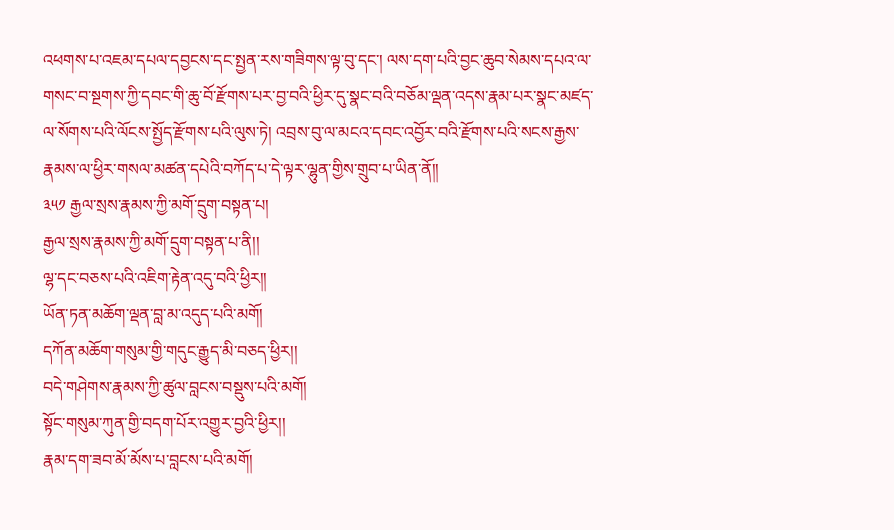འཕགས་པ་འཇམ་དཔལ་དབྱངས་དང་སྤྱན་རས་གཟིགས་ལྟ་བུ་དང་། ལས་དག་པའི་བྱང་ཆུབ་སེམས་དཔའ་ལ་གསང་བ་སྔགས་ཀྱི་དབང་གི་ཆུ་བོ་རྫོགས་པར་བྱ་བའི་ཕྱིར་དུ་སྣང་བའི་བཅོམ་ལྡན་འདས་རྣམ་པར་སྣང་མཛད་ལ་སོགས་པའི་ལོངས་སྤྱོད་རྫོགས་པའི་ལུས་ཏེ། འབྲས་བུ་ལ་མངའ་དབང་འབྱོར་བའི་རྫོགས་པའི་སངས་རྒྱས་རྣམས་ལ་ཕྱིར་གསལ་མཚན་དཔེའི་བཀོད་པ་དེ་ལྟར་ལྷུན་གྱིས་གྲུབ་པ་ཡིན་ནོ།།
༣༥༡ རྒྱལ་སྲས་རྣམས་ཀྱི་མགོ་དྲུག་བསྟན་པ།
རྒྱལ་སྲས་རྣམས་ཀྱི་མགོ་དྲུག་བསྟན་པ་ནི།།
ལྷ་དང་བཅས་པའི་འཇིག་རྟེན་འདུ་བའི་ཕྱིར།།
ཡོན་ཏན་མཆོག་ལྡན་བླ་མ་འདུད་པའི་མགོ།
དཀོན་མཆོག་གསུམ་གྱི་གདུང་རྒྱུད་མི་བཅད་ཕྱིར།།
བདེ་གཤེགས་རྣམས་ཀྱི་ཚུལ་བླངས་བསྡུས་པའི་མགོ།
སྟོང་གསུམ་ཀུན་གྱི་བདག་པོར་འགྱུར་བྱའི་ཕྱིར།།
རྣམ་དག་ཟབ་མོ་མོས་པ་བླངས་པའི་མགོ།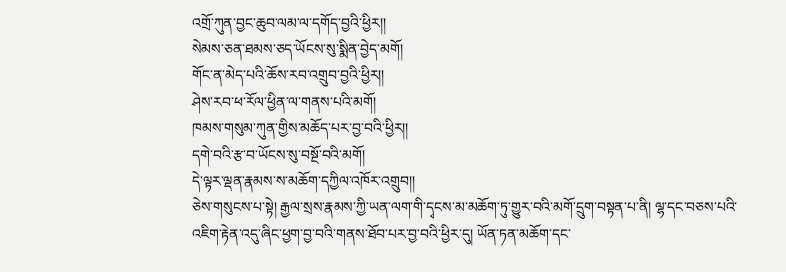འགྲོ་ཀུན་བྱང་ཆུབ་ལམ་ལ་དགོད་བྱའི་ཕྱིར།།
སེམས་ཅན་ཐམས་ཅད་ཡོངས་སུ་སྨིན་བྱེད་མགོ།
གོང་ན་མེད་པའི་ཆོས་རབ་འགྲུབ་བྱའི་ཕྱིར།།
ཤེས་རབ་ཕ་རོལ་ཕྱིན་ལ་གནས་པའི་མགོ།
ཁམས་གསུམ་ཀུན་གྱིས་མཆོད་པར་བྱ་བའི་ཕྱིར།།
དགེ་བའི་རྩ་བ་ཡོངས་སུ་བསྔོ་བའི་མགོ།
དེ་ལྟར་ལྡན་རྣམས་ས་མཆོག་དཀྱིལ་འཁོར་འགྲུབ།།
ཅེས་གསུངས་པ་སྟེ། རྒྱལ་སྲས་རྣམས་ཀྱི་ཡན་ལག་གི་དྭངས་མ་མཆོག་ཏུ་གྱུར་བའི་མགོ་དྲུག་བསྟན་པ་ནི། ལྷ་དང་བཅས་པའི་འཇིག་རྟེན་འདུ་ཞིང་ཕྱག་བྱ་བའི་གནས་ཐོབ་པར་བྱ་བའི་ཕྱིར་དུ། ཡོན་ཏན་མཆོག་དང་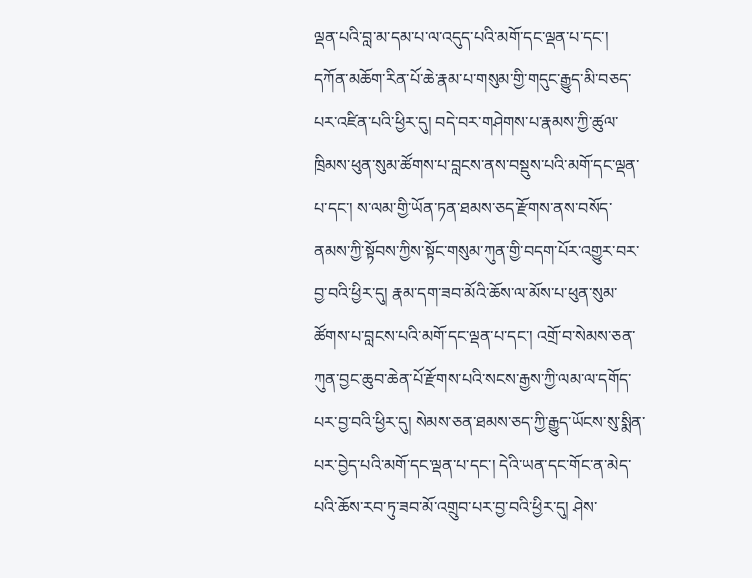ལྡན་པའི་བླ་མ་དམ་པ་ལ་འདུད་པའི་མགོ་དང་ལྡན་པ་དང་། དཀོན་མཆོག་རིན་པོ་ཆེ་རྣམ་པ་གསུམ་གྱི་གདུང་རྒྱུད་མི་བཅད་པར་འཛིན་པའི་ཕྱིར་དུ། བདེ་བར་གཤེགས་པ་རྣམས་ཀྱི་ཚུལ་ཁྲིམས་ཕུན་སུམ་ཚོགས་པ་བླངས་ནས་བསྡུས་པའི་མགོ་དང་ལྡན་པ་དང་། ས་ལམ་གྱི་ཡོན་ཏན་ཐམས་ཅད་རྫོགས་ནས་བསོད་ནམས་ཀྱི་སྟོབས་ཀྱིས་སྟོང་གསུམ་ཀུན་གྱི་བདག་པོར་འགྱུར་བར་བྱ་བའི་ཕྱིར་དུ། རྣམ་དག་ཟབ་མོའི་ཆོས་ལ་མོས་པ་ཕུན་སུམ་ཚོགས་པ་བླངས་པའི་མགོ་དང་ལྡན་པ་དང་། འགྲོ་བ་སེམས་ཅན་ཀུན་བྱང་ཆུབ་ཆེན་པོ་རྫོགས་པའི་སངས་རྒྱས་ཀྱི་ལམ་ལ་དགོད་པར་བྱ་བའི་ཕྱིར་དུ། སེམས་ཅན་ཐམས་ཅད་ཀྱི་རྒྱུད་ཡོངས་སུ་སྨིན་པར་བྱེད་པའི་མགོ་དང་ལྡན་པ་དང་། དེའི་ཡན་དང་གོང་ན་མེད་པའི་ཆོས་རབ་ཏུ་ཟབ་མོ་འགྲུབ་པར་བྱ་བའི་ཕྱིར་དུ། ཤེས་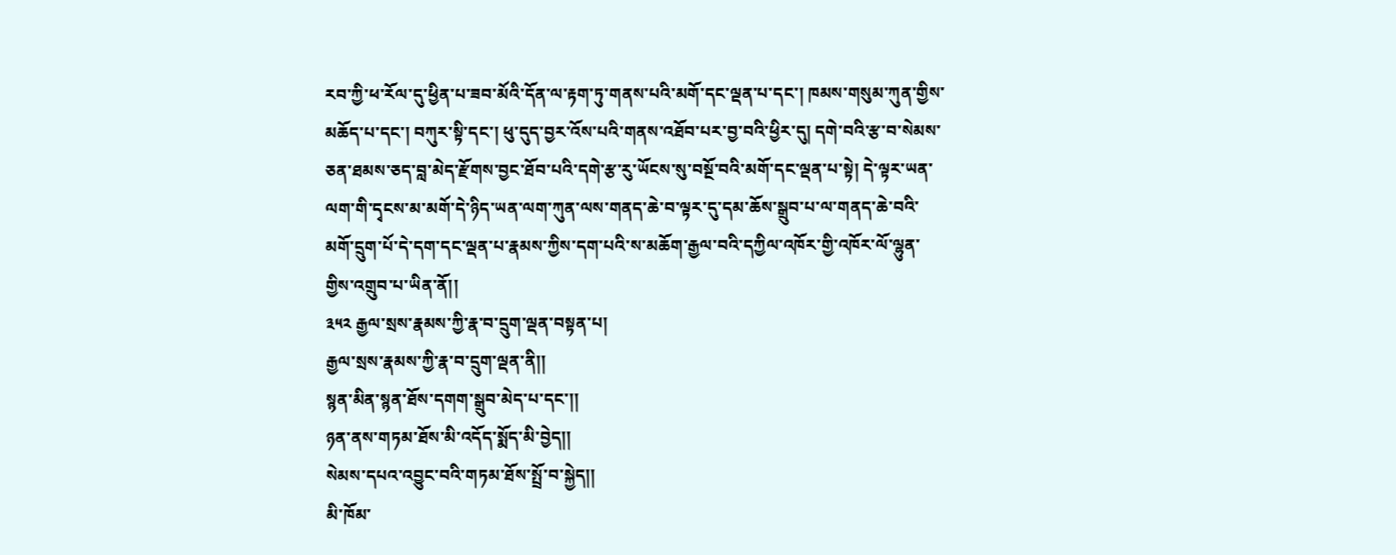རབ་ཀྱི་ཕ་རོལ་དུ་ཕྱིན་པ་ཟབ་མོའི་དོན་ལ་རྟག་ཏུ་གནས་པའི་མགོ་དང་ལྡན་པ་དང་། ཁམས་གསུམ་ཀུན་གྱིས་མཆོད་པ་དང་། བཀུར་སྟི་དང་། ཕུ་དུད་བྱར་འོས་པའི་གནས་འཐོབ་པར་བྱ་བའི་ཕྱིར་དུ། དགེ་བའི་རྩ་བ་སེམས་ཅན་ཐམས་ཅད་བླ་མེད་རྫོགས་བྱང་ཐོབ་པའི་དགེ་རྩ་རུ་ཡོངས་སུ་བསྔོ་བའི་མགོ་དང་ལྡན་པ་སྟེ། དེ་ལྟར་ཡན་ལག་གི་དྭངས་མ་མགོ་དེ་ཉིད་ཡན་ལག་ཀུན་ལས་གནད་ཆེ་བ་ལྟར་དུ་དམ་ཆོས་སྒྲུབ་པ་ལ་གནད་ཆེ་བའི་མགོ་དྲུག་པོ་དེ་དག་དང་ལྡན་པ་རྣམས་ཀྱིས་དག་པའི་ས་མཆོག་རྒྱལ་བའི་དཀྱིལ་འཁོར་གྱི་འཁོར་ལོ་ལྷུན་གྱིས་འགྲུབ་པ་ཡིན་ནོ།།
༣༥༢ རྒྱལ་སྲས་རྣམས་ཀྱི་རྣ་བ་དྲུག་ལྡན་བསྟན་པ།
རྒྱལ་སྲས་རྣམས་ཀྱི་རྣ་བ་དྲུག་ལྡན་ནི།།
སྙན་མིན་སྙན་ཐོས་དགག་སྒྲུབ་མེད་པ་དང་།།
ཉན་ནས་གཏམ་ཐོས་མི་འདོད་སྨོད་མི་བྱེད།།
སེམས་དཔའ་འབྱུང་བའི་གཏམ་ཐོས་སྤྲོ་བ་སྐྱེད།།
མི་ཁོམ་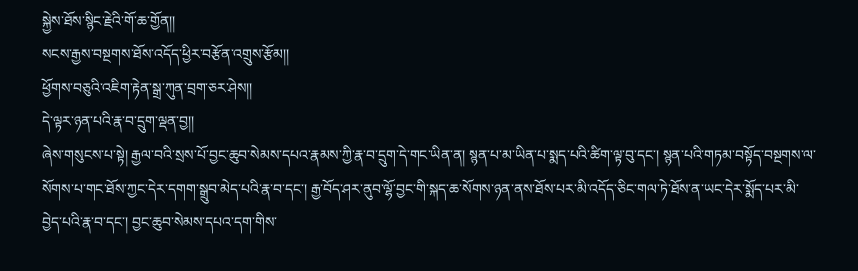སྐྱེས་ཐོས་སྙིང་རྗེའི་གོ་ཆ་གྱོན།།
སངས་རྒྱས་བསྔགས་ཐོས་འདོད་ཕྱིར་བརྩོན་འགྲུས་རྩོམ།།
ཕྱོགས་བཅུའི་འཇིག་རྟེན་སྒྲ་ཀུན་བྲག་ཅར་ཤེས།།
དེ་ལྟར་ཉན་པའི་རྣ་བ་དྲུག་ལྡན་བྱ།།
ཞེས་གསུངས་པ་སྟེ། རྒྱལ་བའི་སྲས་པོ་བྱང་ཆུབ་སེམས་དཔའ་རྣམས་ཀྱི་རྣ་བ་དྲུག་དེ་གང་ཡིན་ན། སྙན་པ་མ་ཡིན་པ་སྨད་པའི་ཚིག་ལྟ་བུ་དང་། སྙན་པའི་གཏམ་བསྟོད་བསྔགས་ལ་སོགས་པ་གང་ཐོས་ཀྱང་དེར་དགག་སྒྲུབ་མེད་པའི་རྣ་བ་དང་། རྒྱ་བོད་ཤར་ནུབ་ལྷོ་བྱང་གི་སྐད་ཆ་སོགས་ཉན་ནས་ཐོས་པར་མི་འདོད་ཅིང་གལ་ཏེ་ཐོས་ན་ཡང་དེར་སྨོད་པར་མི་བྱེད་པའི་རྣ་བ་དང་། བྱང་ཆུབ་སེམས་དཔའ་དག་གིས་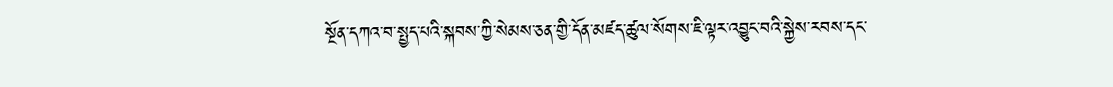སྔོན་དཀའ་བ་སྤྱད་པའི་སྐབས་ཀྱི་སེམས་ཅན་གྱི་དོན་མཛད་ཚུལ་སོགས་ཇི་ལྟར་འབྱུང་བའི་སྐྱེས་རབས་དང་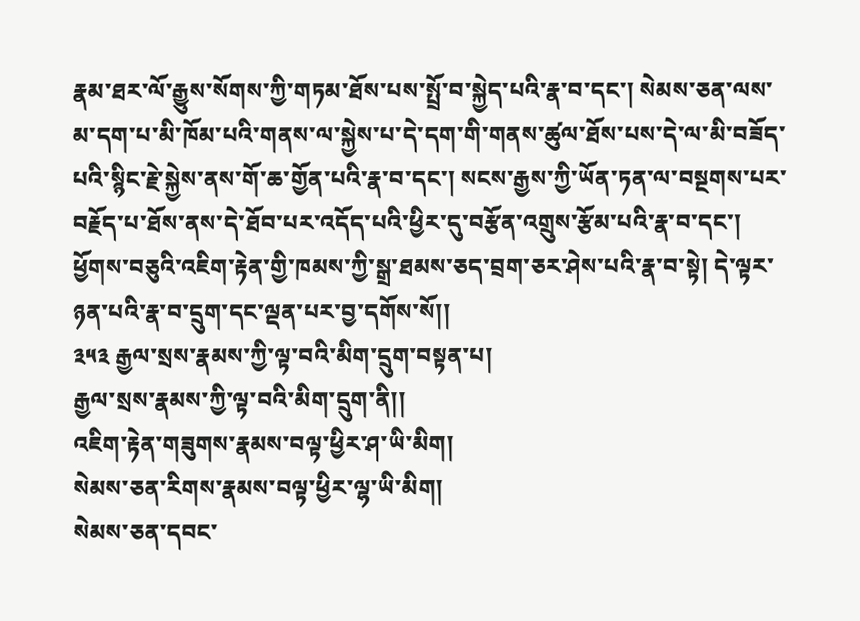རྣམ་ཐར་ལོ་རྒྱུས་སོགས་ཀྱི་གཏམ་ཐོས་པས་སྤྲོ་བ་སྐྱེད་པའི་རྣ་བ་དང་། སེམས་ཅན་ལས་མ་དག་པ་མི་ཁོམ་པའི་གནས་ལ་སྐྱེས་པ་དེ་དག་གི་གནས་ཚུལ་ཐོས་པས་དེ་ལ་མི་བཟོད་པའི་སྙིང་རྗེ་སྐྱེས་ནས་གོ་ཆ་གྱོན་པའི་རྣ་བ་དང་། སངས་རྒྱས་ཀྱི་ཡོན་ཏན་ལ་བསྔགས་པར་བརྗོད་པ་ཐོས་ནས་དེ་ཐོབ་པར་འདོད་པའི་ཕྱིར་དུ་བརྩོན་འགྲུས་རྩོམ་པའི་རྣ་བ་དང་། ཕྱོགས་བཅུའི་འཇིག་རྟེན་གྱི་ཁམས་ཀྱི་སྒྲ་ཐམས་ཅད་བྲག་ཅར་ཤེས་པའི་རྣ་བ་སྟེ། དེ་ལྟར་ཉན་པའི་རྣ་བ་དྲུག་དང་ལྡན་པར་བྱ་དགོས་སོ།།
༣༥༣ རྒྱལ་སྲས་རྣམས་ཀྱི་ལྟ་བའི་མིག་དྲུག་བསྟན་པ།
རྒྱལ་སྲས་རྣམས་ཀྱི་ལྟ་བའི་མིག་དྲུག་ནི།།
འཇིག་རྟེན་གཟུགས་རྣམས་བལྟ་ཕྱིར་ཤ་ཡི་མིག།
སེམས་ཅན་རིགས་རྣམས་བལྟ་ཕྱིར་ལྷ་ཡི་མིག།
སེམས་ཅན་དབང་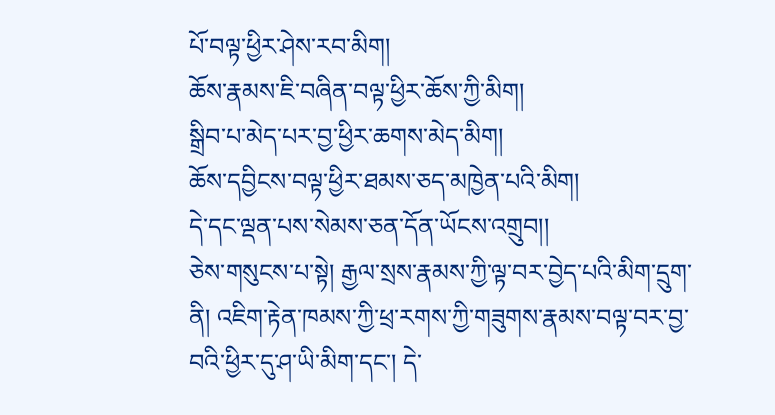པོ་བལྟ་ཕྱིར་ཤེས་རབ་མིག།
ཆོས་རྣམས་ཇི་བཞིན་བལྟ་ཕྱིར་ཆོས་ཀྱི་མིག།
སྒྲིབ་པ་མེད་པར་བྱ་ཕྱིར་ཆགས་མེད་མིག།
ཆོས་དབྱིངས་བལྟ་ཕྱིར་ཐམས་ཅད་མཁྱེན་པའི་མིག།
དེ་དང་ལྡན་པས་སེམས་ཅན་དོན་ཡོངས་འགྲུབ།།
ཅེས་གསུངས་པ་སྟེ། རྒྱལ་སྲས་རྣམས་ཀྱི་ལྟ་བར་བྱེད་པའི་མིག་དྲུག་ནི། འཇིག་རྟེན་ཁམས་ཀྱི་ཕྲ་རགས་ཀྱི་གཟུགས་རྣམས་བལྟ་བར་བྱ་བའི་ཕྱིར་དུ་ཤ་ཡི་མིག་དང་། དེ་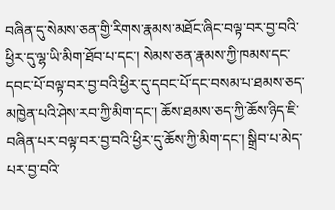བཞིན་དུ་སེམས་ཅན་གྱི་རིགས་རྣམས་མཐོང་ཞིང་བལྟ་བར་བྱ་བའི་ཕྱིར་དུ་ལྷ་ཡི་མིག་ཐོབ་པ་དང་། སེམས་ཅན་རྣམས་ཀྱི་ཁམས་དང་དབང་པོ་བལྟ་བར་བྱ་བའི་ཕྱིར་དུ་དབང་པོ་དང་བསམ་པ་ཐམས་ཅད་མཁྱེན་པའི་ཤེས་རབ་ཀྱི་མིག་དང་། ཆོས་ཐམས་ཅད་ཀྱི་ཆོས་ཉིད་ཇི་བཞིན་པར་བལྟ་བར་བྱ་བའི་ཕྱིར་དུ་ཆོས་ཀྱི་མིག་དང་། སྒྲིབ་པ་མེད་པར་བྱ་བའི་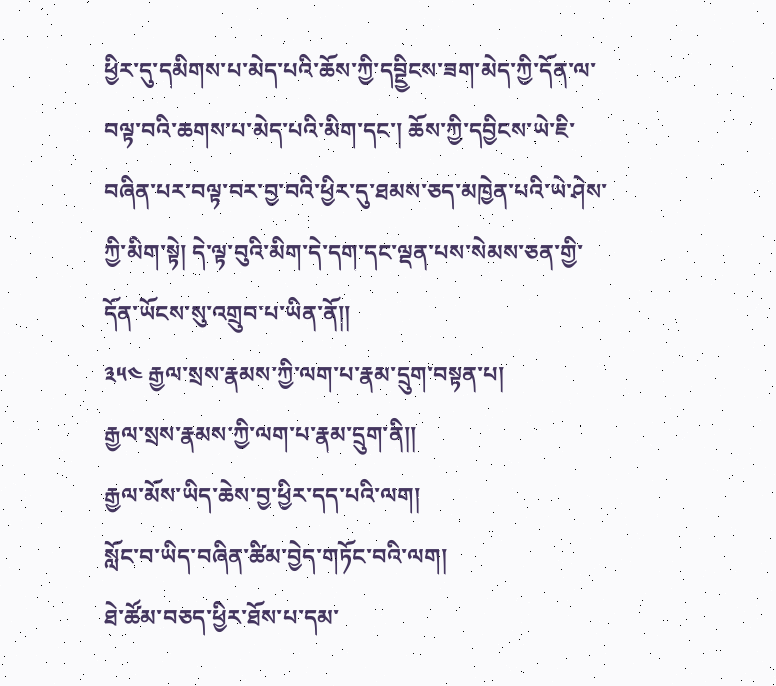ཕྱིར་དུ་དམིགས་པ་མེད་པའི་ཆོས་ཀྱི་དབྔྱིངས་ཟག་མེད་ཀྱི་དོན་ལ་བལྟ་བའི་ཆགས་པ་མེད་པའི་མིག་དང་། ཆོས་ཀྱི་དབྱིངས་ཡེ་ཇི་བཞིན་པར་བལྟ་བར་བྱ་བའི་ཕྱིར་དུ་ཐམས་ཅད་མཁྱེན་པའི་ཡེ་ཤེས་ཀྱི་མིག་སྟེ། དེ་ལྟ་བུའི་མིག་དེ་དག་དང་ལྡན་པས་སེམས་ཅན་གྱི་དོན་ཡོངས་སུ་འགྲུབ་པ་ཡིན་ནོ།།
༣༥༤ རྒྱལ་སྲས་རྣམས་ཀྱི་ལག་པ་རྣམ་དྲུག་བསྟན་པ།
རྒྱལ་སྲས་རྣམས་ཀྱི་ལག་པ་རྣམ་དྲུག་ནི།།
རྒྱལ་མོས་ཡིད་ཆེས་བྱ་ཕྱིར་དད་པའི་ལག།
སློང་བ་ཡིད་བཞིན་ཚིམ་བྱེད་གཏོང་བའི་ལག།
ཐེ་ཚོམ་བཅད་ཕྱིར་ཐོས་པ་དམ་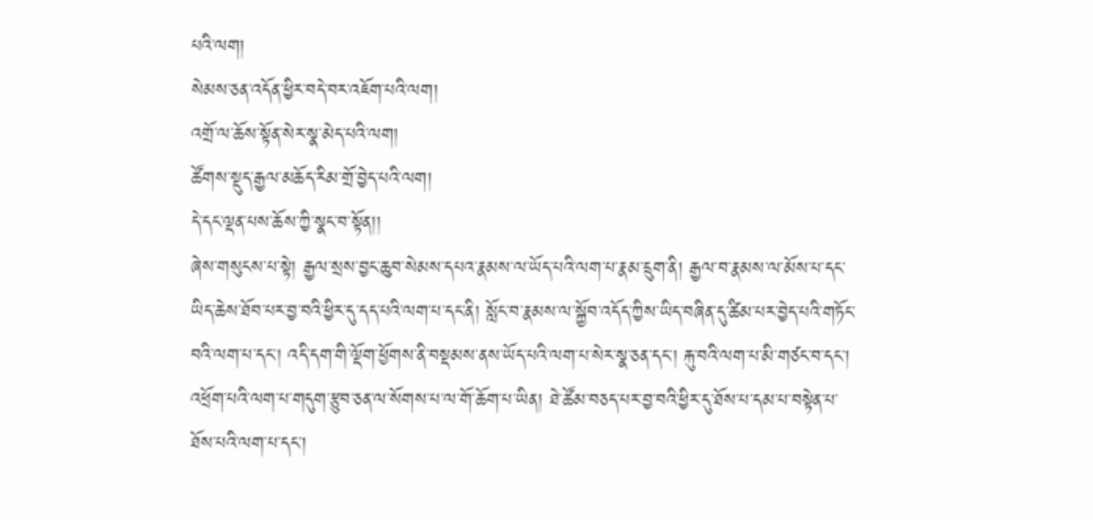པའི་ལག།
སེམས་ཅན་འདོན་ཕྱིར་བདེ་བར་འཇོག་པའི་ལག།
འགྲོ་ལ་ཆོས་སྟོན་སེར་སྣ་མེད་པའི་ལག།
ཚོགས་སྡུད་རྒྱལ་མཆོད་རིམ་གྲོ་བྱེད་པའི་ལག།
དེ་དང་ལྡན་པས་ཆོས་ཀྱི་སྣང་བ་སྟོན།།
ཞེས་གསུངས་པ་སྟེ། རྒྱལ་སྲས་བྱང་ཆུབ་སེམས་དཔའ་རྣམས་ལ་ཡོད་པའི་ལག་པ་རྣམ་དྲུག་ནི། རྒྱལ་བ་རྣམས་ལ་མོས་པ་དང་ཡིད་ཆེས་ཐོབ་པར་བྱ་བའི་ཕྱིར་དུ་དད་པའི་ལག་པ་དང་ནི། སློང་བ་རྣམས་ལ་སྐྱོབ་འདོད་ཀྱིས་ཡིད་བཞིན་དུ་ཚིམ་པར་བྱེད་པའི་གཏོང་བའི་ལག་པ་དང་། འདི་དག་གི་ལྡོག་ཕྱོགས་ནི་བསྡམས་ནས་ཡོད་པའི་ལག་པ་སེར་སྣ་ཅན་དང་། རྐུ་བའི་ལག་པ་མི་གཙང་བ་དང་། འཕྲོག་པའི་ལག་པ་གདུག་རྩུབ་ཅན་ལ་སོགས་པ་ལ་གོ་ཆོག་པ་ཡིན། ཐེ་ཚོམ་བཅད་པར་བྱ་བའི་ཕྱིར་དུ་ཐོས་པ་དམ་པ་བསྟེན་པ་ཐོས་པའི་ལག་པ་དང་།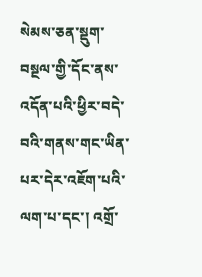སེམས་ཅན་སྡུག་བསྔལ་གྱི་དོང་ནས་འདོན་པའི་ཕྱིར་བདེ་བའི་གནས་གང་ཡིན་པར་དེར་འཇོག་པའི་ལག་པ་དང་། འགྲོ་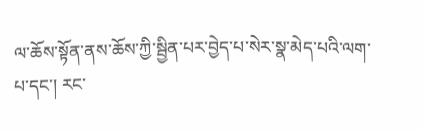ལ་ཆོས་སྟོན་ནས་ཆོས་ཀྱི་སྦྱིན་པར་བྱེད་པ་སེར་སྣ་མེད་པའི་ལག་པ་དང་། རང་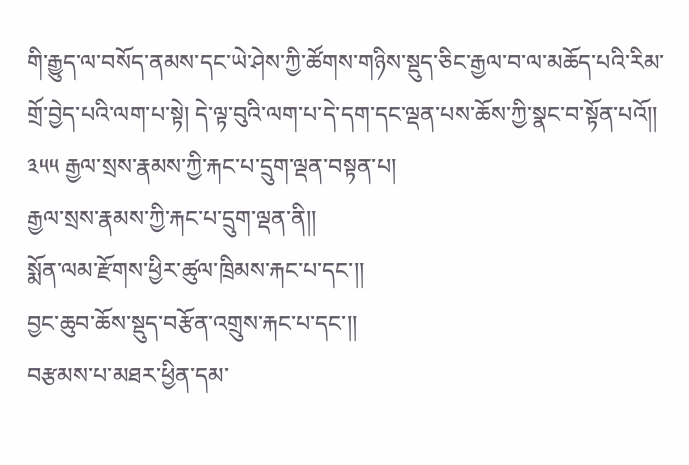གི་རྒྱུད་ལ་བསོད་ནམས་དང་ཡེ་ཤེས་ཀྱི་ཚོགས་གཉིས་སྡུད་ཅིང་རྒྱལ་བ་ལ་མཆོད་པའི་རིམ་གྲོ་བྱེད་པའི་ལག་པ་སྟེ། དེ་ལྟ་བུའི་ལག་པ་དེ་དག་དང་ལྡན་པས་ཆོས་ཀྱི་སྣང་བ་སྟོན་པའོ།།
༣༥༥ རྒྱལ་སྲས་རྣམས་ཀྱི་རྐང་པ་དྲུག་ལྡན་བསྟན་པ།
རྒྱལ་སྲས་རྣམས་ཀྱི་རྐང་པ་དྲུག་ལྡན་ནི།།
སྨོན་ལམ་རྫོགས་ཕྱིར་ཚུལ་ཁྲིམས་རྐང་པ་དང་།།
བྱང་ཆུབ་ཆོས་སྡུད་བརྩོན་འགྲུས་རྐང་པ་དང་།།
བརྩམས་པ་མཐར་ཕྱིན་དམ་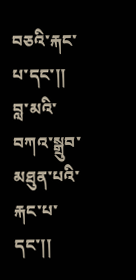བཅའི་རྐང་པ་དང་།།
བླ་མའི་བཀའ་སྒྲུབ་མཐུན་པའི་རྐང་པ་དང་།།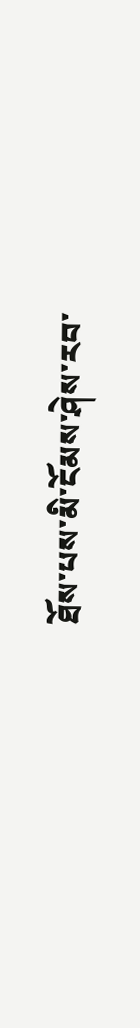ཐོས་པས་མི་ངོམས་ཤེས་རབ་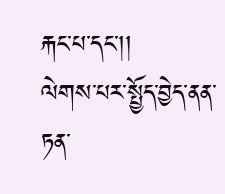རྐང་པ་དང་།།
ལེགས་པར་སྤྱོད་བྱེད་ནན་ཏན་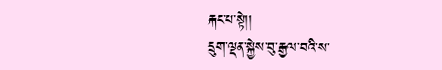རྐང་པ་སྟེ།།
དྲུག་ལྡན་སྐྱེས་བུ་རྒྱལ་བའི་ས་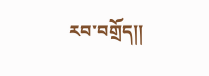རབ་བགྲོད།།